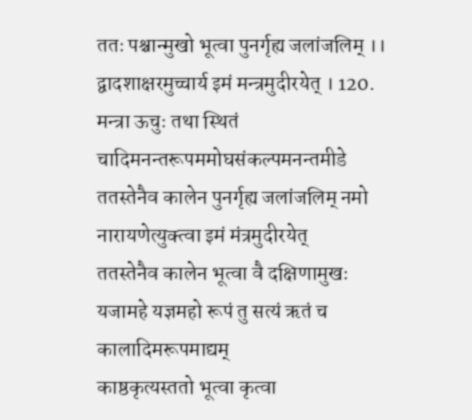ततः पश्चान्मुखो भूत्वा पुनर्गृह्य जलांजलिम् ।। द्वादशाक्षरमुच्चार्य इमं मन्त्रमुदीरयेत् । 120.
मन्त्रा ऊचुः तथा स्थितं चादिमनन्तरूपममोघसंकल्पमनन्तमीडे
ततस्तेनैव कालेन पुनर्गृह्य जलांजलिम् नमो नारायणेत्युक्त्वा इमं मंत्रमुदीरयेत्
ततस्तेनैव कालेन भूत्वा वै दक्षिणामुखः
यजामहे यज्ञमहो रूपं तु सत्यं ऋतं च कालादिमरूपमाद्यम्
काष्ठकृत्यस्ततो भूत्वा कृत्वा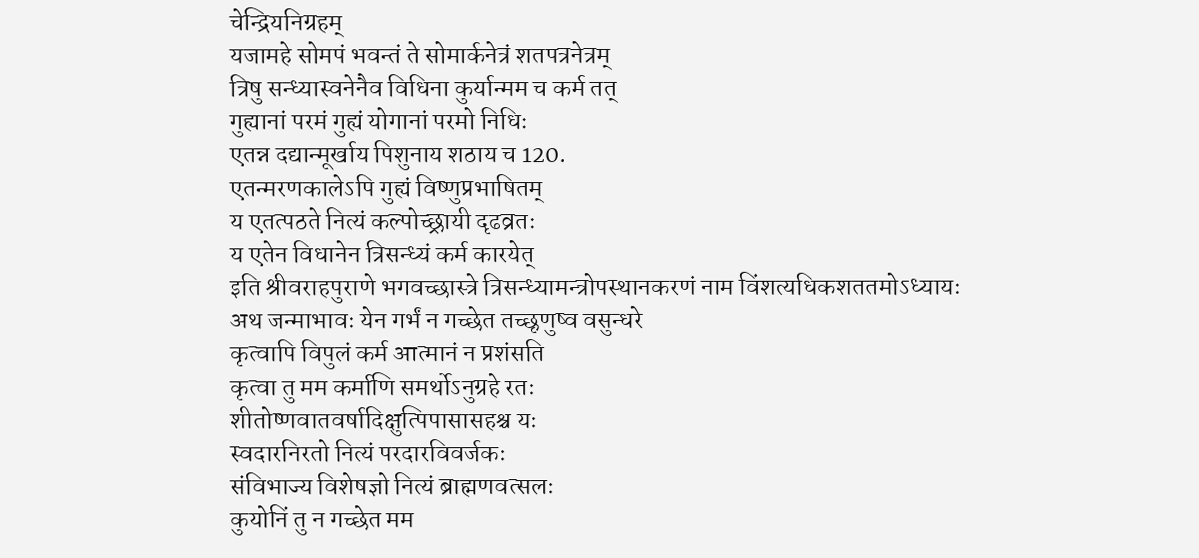चेन्द्रियनिग्रहम्
यजामहे सोमपं भवन्तं ते सोमार्कनेत्रं शतपत्रनेत्रम्
त्रिषु सन्ध्यास्वनेनैव विधिना कुर्यान्मम च कर्म तत्
गुह्यानां परमं गुह्यं योगानां परमो निधिः
एतन्न दद्यान्मूर्खाय पिशुनाय शठाय च 120.
एतन्मरणकालेऽपि गुह्यं विष्णुप्रभाषितम्
य एतत्पठते नित्यं कल्पोच्छ्रायी दृढव्रतः
य एतेन विधानेन त्रिसन्ध्यं कर्म कारयेत्
इति श्रीवराहपुराणे भगवच्छास्त्रे त्रिसन्ध्यामन्त्रोपस्थानकरणं नाम विंशत्यधिकशततमोऽध्यायः
अथ जन्माभावः येन गर्भं न गच्छेत तच्छृणुष्व वसुन्धरे
कृत्वापि विपुलं कर्म आत्मानं न प्रशंसति
कृत्वा तु मम कर्माणि समर्थोऽनुग्रहे रतः
शीतोष्णवातवर्षादिक्षुत्पिपासासहश्च यः
स्वदारनिरतो नित्यं परदारविवर्जकः
संविभाज्य विशेषज्ञो नित्यं ब्राह्मणवत्सलः
कुयोनिं तु न गच्छेत मम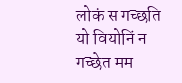लोकं स गच्छति
यो वियोनिं न गच्छेत मम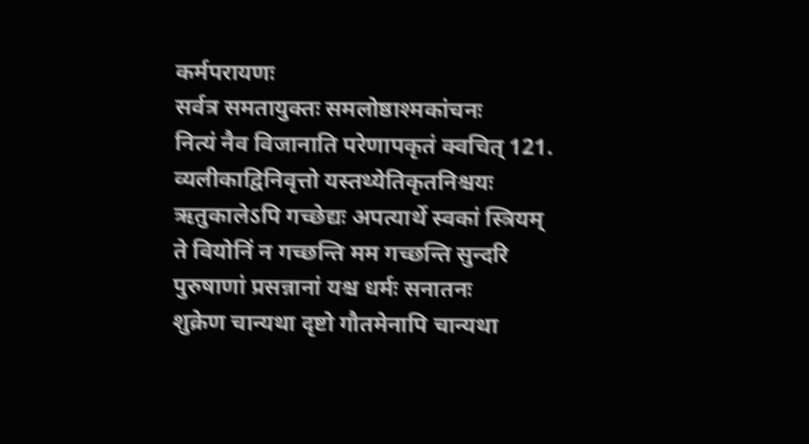कर्मपरायणः
सर्वत्र समतायुक्तः समलोष्ठाश्मकांचनः
नित्यं नैव विजानाति परेणापकृतं क्वचित् 121.
व्यलीकाद्विनिवृत्तो यस्तथ्येतिकृतनिश्चयः
ऋतुकालेऽपि गच्छेद्यः अपत्यार्थे स्वकां स्त्रियम्
ते वियोनिं न गच्छन्ति मम गच्छन्ति सुन्दरि
पुरुषाणां प्रसन्नानां यश्च धर्मः सनातनः
शुक्रेण चान्यथा दृष्टो गौतमेनापि चान्यथा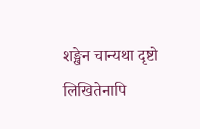शङ्खेन चान्यथा दृष्टो लिखितेनापि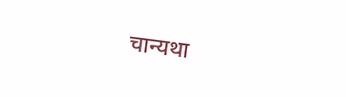चान्यथा